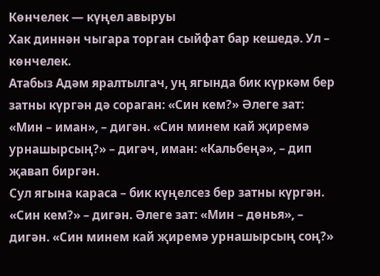Көнчелек — күңел авыруы
Хак диннән чыгара торган сыйфат бар кешедә. Ул – көнчелек.
Атабыз Адәм яралтылгач, уң ягында бик күркәм бер затны күргән дә сораган: «Син кем?» Әлеге зат: «Мин – иман», – дигән. «Син минем кай җиремә урнашырсың?» – дигәч, иман: «Кальбеңә», – дип җавап биргән.
Сул ягына караса – бик күңелсез бер затны күргән. «Син кем?» – дигән. Әлеге зат: «Мин – дөнья», – дигән. «Син минем кай җиремә урнашырсың соң?»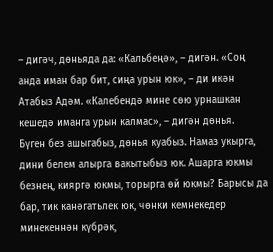– дигәч, дөньяда да: «Кальбеңә», – дигән. «Соң анда иман бар бит, сиңа урын юк», – ди икән Атабыз Адәм. «Калебендә мине сөю урнашкан кешедә иманга урын калмас», – дигән дөнья.
Бүген без ашыгабыз, дөнья куабыз. Намаз укырга, дини белем алырга вакытыбыз юк. Ашарга юкмы безнең, кияргә юкмы, торырга өй юкмы? Барысы да бар, тик канәгатьлек юк, чөнки кемнекедер минекеннән күбрәк,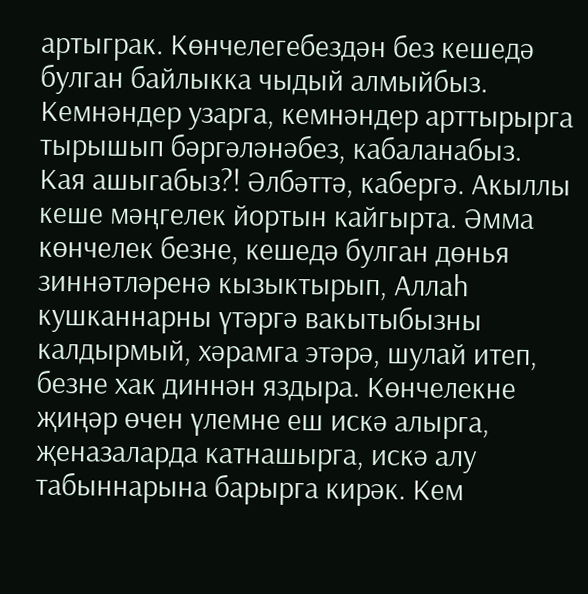артыграк. Көнчелегебездән без кешедә булган байлыкка чыдый алмыйбыз. Кемнәндер узарга, кемнәндер арттырырга тырышып бәргәләнәбез, кабаланабыз.
Кая ашыгабыз?! Әлбәттә, кабергә. Акыллы кеше мәңгелек йортын кайгырта. Әмма көнчелек безне, кешедә булган дөнья зиннәтләренә кызыктырып, Аллаһ кушканнарны үтәргә вакытыбызны калдырмый, хәрамга этәрә, шулай итеп, безне хак диннән яздыра. Көнчелекне җиңәр өчен үлемне еш искә алырга, җеназаларда катнашырга, искә алу табыннарына барырга кирәк. Кем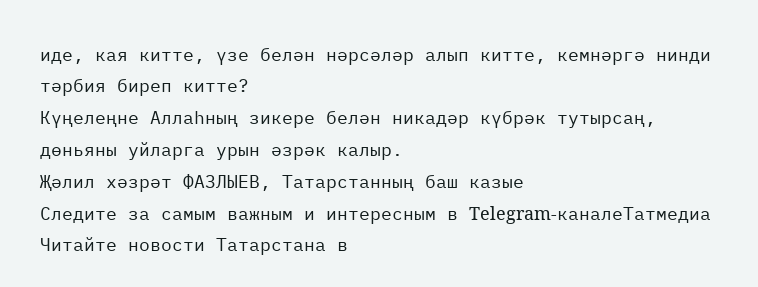иде, кая китте, үзе белән нәрсәләр алып китте, кемнәргә нинди тәрбия биреп китте?
Күңелеңне Аллаһның зикере белән никадәр күбрәк тутырсаң, дөньяны уйларга урын әзрәк калыр.
Җәлил хәзрәт ФАЗЛЫЕВ, Татарстанның баш казые
Следите за самым важным и интересным в Telegram-каналеТатмедиа
Читайте новости Татарстана в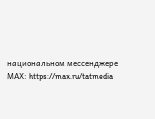национальном мессенджере MАХ: https://max.ru/tatmedia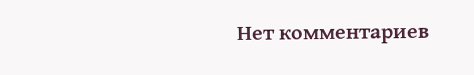Нет комментариев